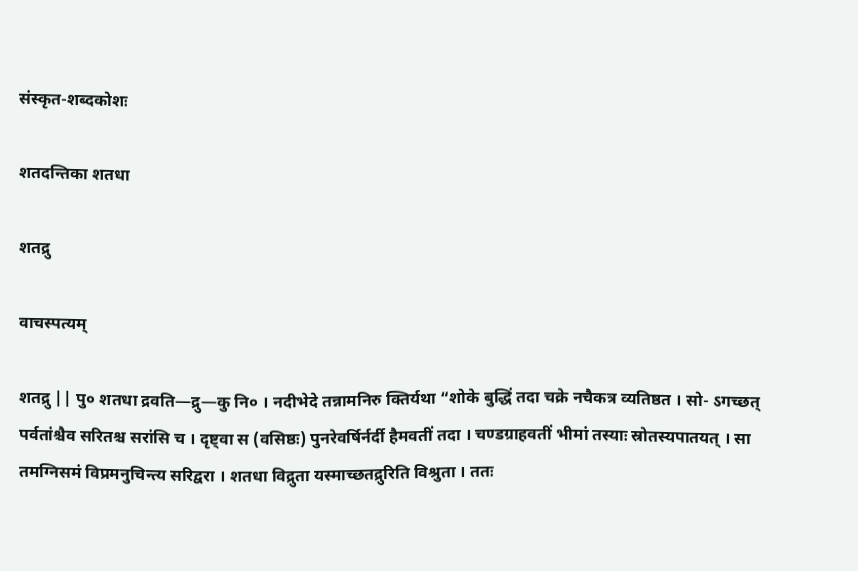संस्कृत-शब्दकोशः

शतदन्तिका शतधा

शतद्रु

वाचस्पत्यम्

शतद्रु || पु० शतधा द्रवति—द्रु—कु नि० । नदीभेदे तन्नामनिरु क्तिर्यथा “शोके बुद्धिं तदा चक्रे नचैकत्र व्यतिष्ठत । सो- ऽगच्छत् पर्वतांश्चैव सरितश्च सरांसि च । दृष्ट्वा स (वसिष्ठः) पुनरेवर्षिर्नर्दी हैमवतीं तदा । चण्डग्राहवतीं भीमां तस्याः स्रोतस्यपातयत् । सा तमग्निसमं विप्रमनुचिन्त्य सरिद्वरा । शतधा विद्रुता यस्माच्छतद्रुरिति विश्रुता । ततः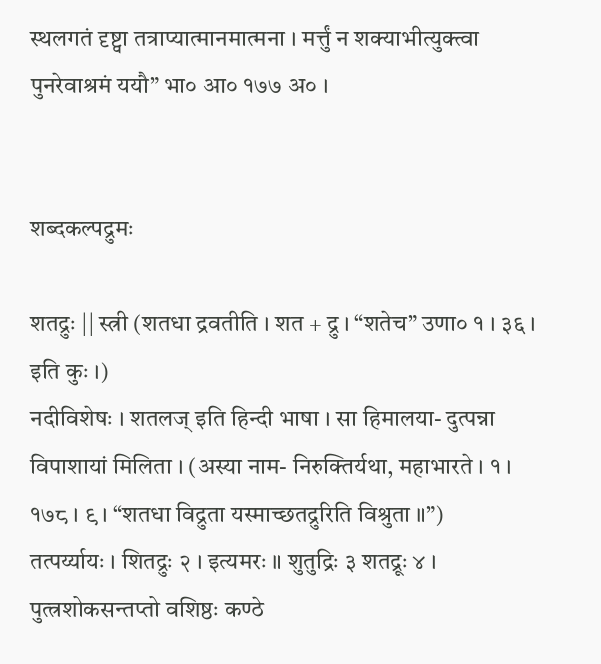स्थलगतं दृष्ट्वा तत्राप्यात्मानमात्मना । मर्त्तुं न शक्याभीत्युक्त्वा पुनरेवाश्रमं ययौ” भा० आ० १७७ अ० ।


शब्दकल्पद्रुमः

शतद्रुः || स्त्री (शतधा द्रवतीति । शत + द्रु । “शतेच” उणा० १ । ३६ । इति कुः ।)
नदीविशेषः । शतलज् इति हिन्दी भाषा । सा हिमालया- दुत्पन्ना विपाशायां मिलिता । (अस्या नाम- निरुक्तिर्यथा, महाभारते । १ । १७८ । ९ । “शतधा विद्रुता यस्माच्छतद्रुरिति विश्रुता ॥”)
तत्पर्य्यायः । शितद्रुः २ । इत्यमरः ॥ शुतुद्रिः ३ शतद्रूः ४ । पुत्त्रशोकसन्तप्तो वशिष्ठः कण्ठे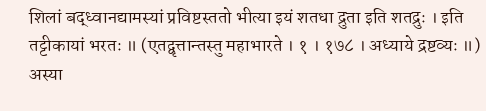शिलां बद्ध्वानद्यामस्यां प्रविष्टस्ततो भीत्या इयं शतधा द्रुता इति शतद्रुः । इति तट्टीकायां भरतः ॥ (एतद्वृत्तान्तस्तु महाभारते । १ । १७८ । अध्याये द्रष्टव्यः ॥)
अस्या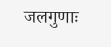जलगुणाः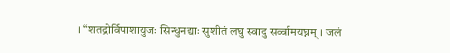। “शतद्रोर्विपाशायुजः सिन्धुनद्याः सुशीतं लघु स्वादु सर्व्वामयघ्नम् । जलं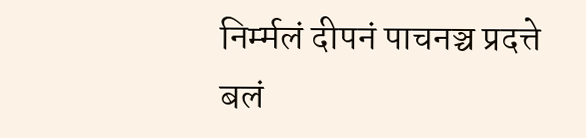निर्म्मलं दीपनं पाचनञ्च प्रदत्ते बलं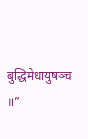बुद्धिमेधायुषञ्च ॥”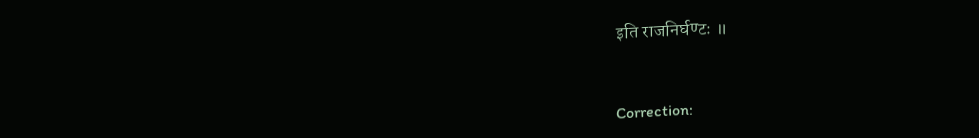इति राजनिर्घण्टः ॥



Correction: